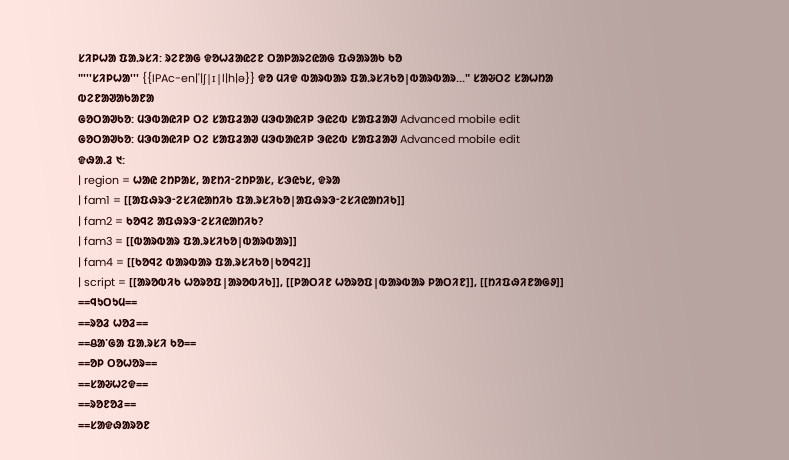ᱥᱤᱞᱦᱟ ᱯᱟᱹᱨᱥᱤ: ᱨᱮᱱᱟᱜ ᱫᱚᱦᱲᱟᱭᱮᱱ ᱛᱟᱞᱟᱨᱮᱭᱟᱜ ᱯᱷᱟᱨᱟᱠ ᱠᱚ
"'''ᱥᱤᱞᱦᱟ''' {{IPAc-en|'|ʃ|ɪ|l|h|ə}} ᱫᱚ ᱢᱤᱫ ᱵᱟᱨᱵᱟᱨ ᱯᱟᱹᱨᱥᱤᱠᱚ|ᱵᱟᱨᱵᱟᱨ..." ᱥᱟᱶᱛᱮ ᱥᱟᱦᱴᱟ ᱵᱮᱱᱟᱣᱟᱠᱟᱱᱟ
ᱜᱚᱛᱟᱣᱠᱚ: ᱢᱳᱵᱟᱭᱤᱞ ᱛᱮ ᱥᱟᱯᱲᱟᱣ ᱢᱳᱵᱟᱭᱤᱞ ᱳᱭᱮᱵ ᱥᱟᱯᱲᱟᱣ Advanced mobile edit
ᱜᱚᱛᱟᱣᱠᱚ: ᱢᱳᱵᱟᱭᱤᱞ ᱛᱮ ᱥᱟᱯᱲᱟᱣ ᱢᱳᱵᱟᱭᱤᱞ ᱳᱭᱮᱵ ᱥᱟᱯᱲᱟᱣ Advanced mobile edit
ᱫᱷᱟᱹᱲ ᱑:
| region = ᱦᱟᱭ ᱮᱴᱞᱟᱥ, ᱟᱱᱴᱤᱼᱮᱴᱞᱟᱥ, ᱥᱳᱭᱩᱥ, ᱫᱨᱟ
| fam1 = [[ᱟᱯᱷᱨᱳᱼᱮᱥᱤᱭᱟᱴᱤᱠ ᱯᱟᱹᱨᱥᱤᱠᱚ|ᱟᱯᱷᱨᱳᱼᱮᱥᱤᱭᱟᱴᱤᱠ]]
| fam2 = ᱠᱚᱧᱮ ᱟᱯᱷᱨᱳᱼᱮᱥᱤᱭᱟᱴᱤᱠ?
| fam3 = [[ᱵᱟᱨᱵᱟᱨ ᱯᱟᱹᱨᱥᱤᱠᱚ|ᱵᱟᱨᱵᱟᱨ]]
| fam4 = [[ᱠᱚᱧᱮ ᱵᱟᱨᱵᱟᱨ ᱯᱟᱹᱨᱥᱤᱠᱚ|ᱠᱚᱧᱮ]]
| script = [[ᱟᱨᱚᱵᱤᱠ ᱦᱚᱨᱚᱯ|ᱟᱨᱚᱵᱤᱠ]], [[ᱞᱟᱛᱤᱱ ᱦᱚᱨᱚᱯ|ᱵᱟᱨᱵᱟᱨ ᱞᱟᱛᱤᱱ]], [[ᱴᱤᱯᱷᱤᱱᱟᱜᱽ]]
==ᱧᱩᱛᱩᱢ==
==ᱨᱚᱲ ᱦᱚᱲ==
==ᱪᱟᱸᱜᱟ ᱯᱟᱹᱨᱥᱤ ᱠᱚ==
==ᱚᱞ ᱛᱚᱦᱚᱨ==
==ᱥᱟᱶᱦᱮᱫ==
==ᱨᱚᱱᱚᱲ==
==ᱥᱟᱫᱷᱟᱨᱚᱱ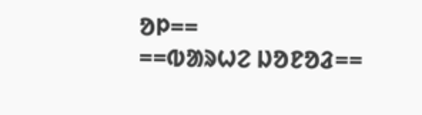ᱚᱞ==
==ᱵᱟᱨᱦᱮ ᱡᱚᱱᱚᱲ==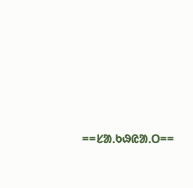==ᱥᱟᱹᱠᱷᱭᱟᱹᱛ==